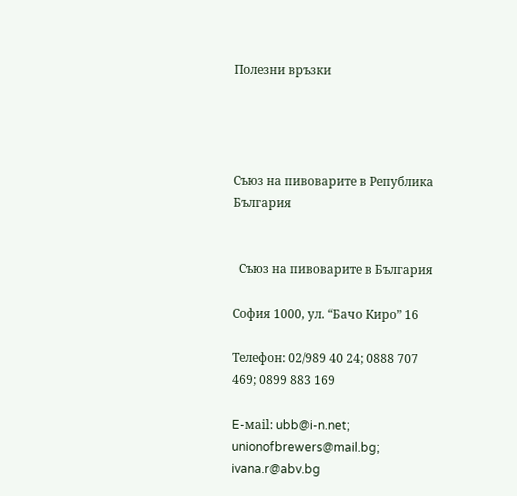Полезни връзки




Съюз на пивоварите в Република България


  Съюз на пивоварите в България

София 1000, ул. “Бачо Киро” 16

Телефон: 02/989 40 24; 0888 707 469; 0899 883 169

E-маil: ubb@i-n.net; unionofbrewers@mail.bg; ivana.r@abv.bg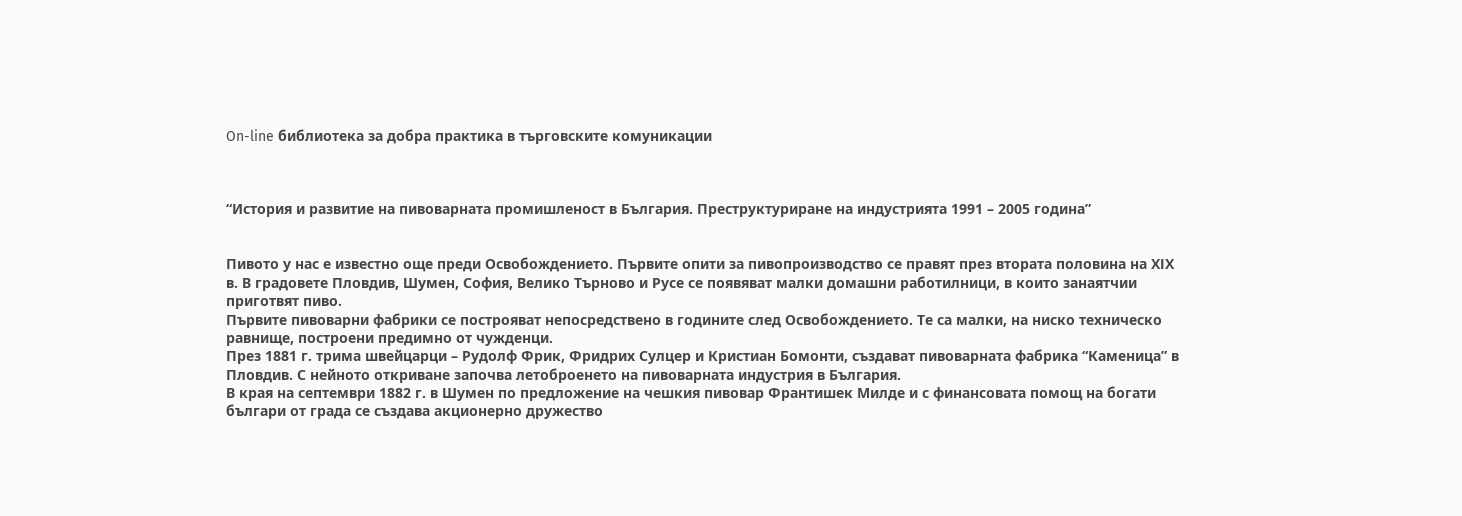On-line библиотека за добра практика в търговските комуникации



“История и развитие на пивоварната промишленост в България. Преструктуриране на индустрията 1991 – 2005 година”


Пивото у нас е известно още преди Освобождението. Първите опити за пивопроизводство се правят през втората половина на ХІХ в. В градовете Пловдив, Шумен, София, Велико Търново и Русе се появяват малки домашни работилници, в които занаятчии приготвят пиво.
Първите пивоварни фабрики се построяват непосредствено в годините след Освобождението. Те са малки, на ниско техническо равнище, построени предимно от чужденци.
През 1881 г. трима швейцарци – Рудолф Фрик, Фридрих Сулцер и Кристиан Бомонти, създават пивоварната фабрика “Каменица” в Пловдив. С нейното откриване започва летоброенето на пивоварната индустрия в България.
В края на септември 1882 г. в Шумен по предложение на чешкия пивовар Франтишек Милде и с финансовата помощ на богати българи от града се създава акционерно дружество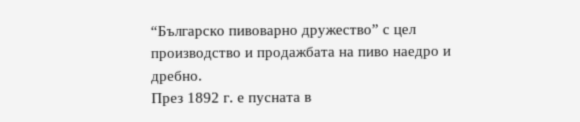“Българско пивоварно дружество” с цел производство и продажбата на пиво наедро и дребно.
През 1892 г. е пусната в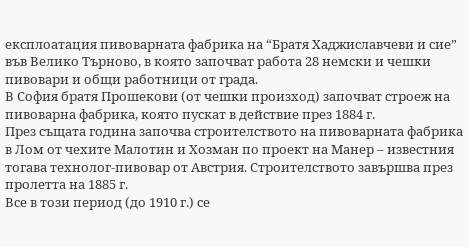експлоатация пивоварната фабрика на “Братя Хаджиславчеви и сие” във Велико Търново, в която започват работа 28 немски и чешки пивовари и общи работници от града.
В София братя Прошекови (от чешки произход) започват строеж на пивоварна фабрика, която пускат в действие през 1884 г.
През същата година започва строителството на пивоварната фабрика в Лом от чехите Малотин и Хозман по проект на Манер – известния тогава технолог-пивовар от Австрия. Строителството завършва през пролетта на 1885 г.
Все в този период (до 1910 г.) се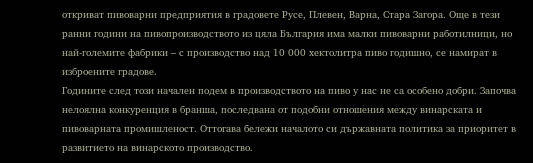откриват пивоварни предприятия в градовете Русе, Плевен, Варна, Стара Загора. Още в тези ранни години на пивопроизводството из цяла България има малки пивоварни работилници, но най-големите фабрики – с производство над 10 000 хектолитра пиво годишно, се намират в изброените градове.
Годините след този начален подем в производството на пиво у нас не са особено добри. Започва нелоялна конкуренция в бранша, последвана от подобни отношения между винарската и пивоварната промишленост. Оттогава бележи началото си държавната политика за приоритет в развитието на винарското производство.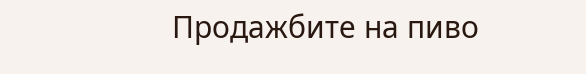Продажбите на пиво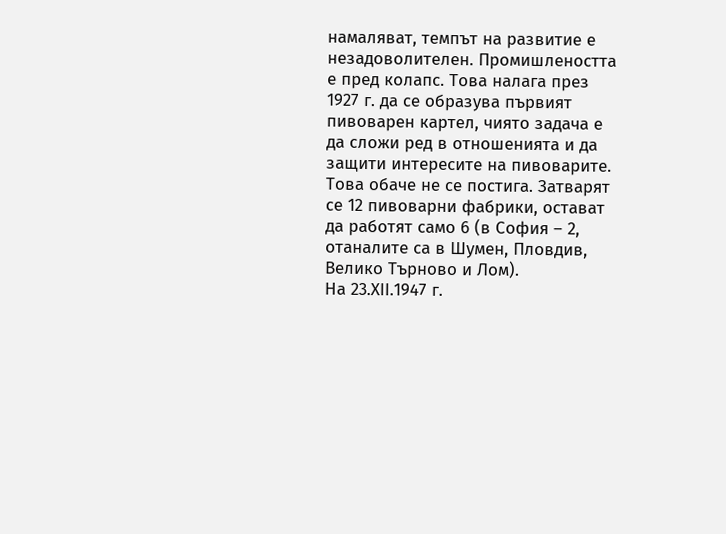намаляват, темпът на развитие е незадоволителен. Промишлеността е пред колапс. Това налага през 1927 г. да се образува първият пивоварен картел, чиято задача е да сложи ред в отношенията и да защити интересите на пивоварите. Това обаче не се постига. Затварят се 12 пивоварни фабрики, остават да работят само 6 (в София – 2, отаналите са в Шумен, Пловдив, Велико Търново и Лом).
На 23.ХІІ.1947 г.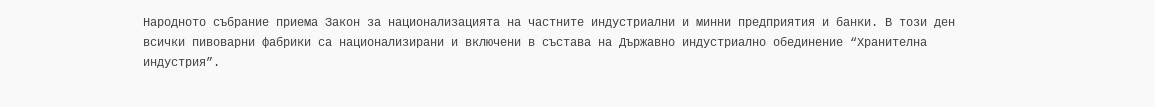Народното събрание приема Закон за национализацията на частните индустриални и минни предприятия и банки. В този ден всички пивоварни фабрики са национализирани и включени в състава на Държавно индустриално обединение “Хранителна индустрия”.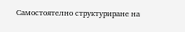Самостоятелно структуриране на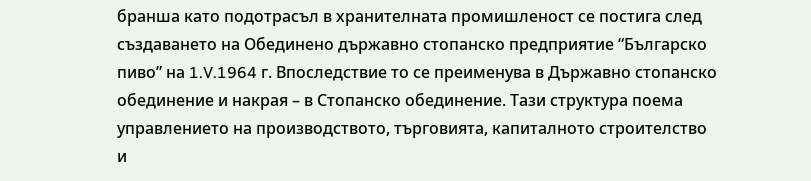бранша като подотрасъл в хранителната промишленост се постига след създаването на Обединено държавно стопанско предприятие “Българско пиво” на 1.V.1964 г. Впоследствие то се преименува в Държавно стопанско обединение и накрая – в Стопанско обединение. Тази структура поема управлението на производството, търговията, капиталното строителство и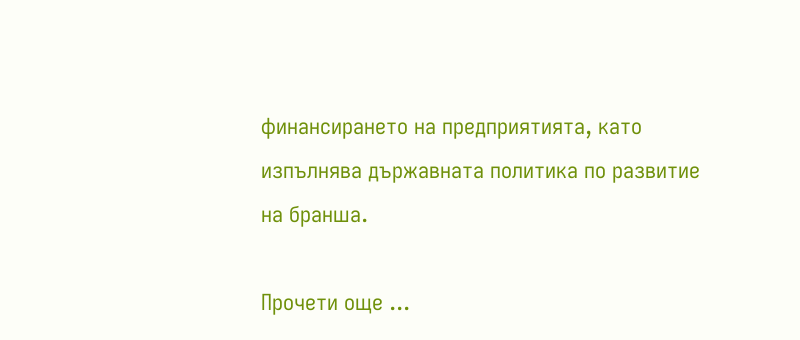финансирането на предприятията, като изпълнява държавната политика по развитие на бранша.

Прочети още ...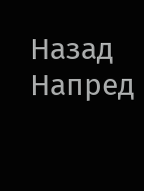Назад   Напред